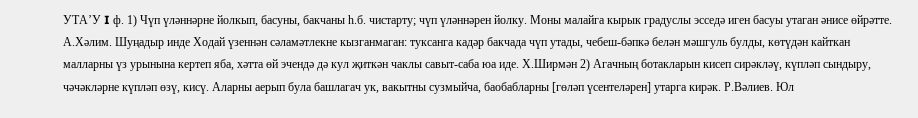УТА’У I ф. 1) Чүп үләннәрне йолкып, басуны, бакчаны һ.б. чистарту; чүп үләннәрен йолку. Моны малайга кырык градуслы эсседә иген басуы утаган әнисе өйрәтте. А.Хәлим. Шуңадыр инде Ходай үзеннән сәламәтлекне кызганмаган: туксанга кадәр бакчада чүп утады, чебеш-бәпкә белән мәшгуль булды, көтүдән кайткан малларны үз урынына кертеп яба, хәтта өй эчендә дә кул җиткән чаклы савыт-саба юа иде. Х.Ширмән 2) Агачның ботакларын кисеп сирәкләү, күпләп сындыру, чәчәкләрне күпләп өзү, кисү. Аларны аерып була башлагач ук, вакытны сузмыйча, баобабларны [гөләп үсентеләрен] утарга кирәк. Р.Вәлиев. Юл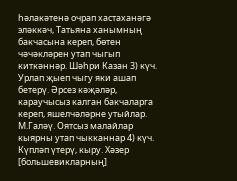һәлакәтенә очрап хастаханәгә эләккәч, Татьяна ханымның бакчасына кереп, бөтен чәчәкләрен утап чыгып киткәннәр. Шәһри Казан 3) күч. Урлап җыеп чыгу яки ашап бетерү. Әрсез кәҗәләр, караучысыз калган бакчаларга кереп, яшелчәләрне утыйлар. М.Галәү. Оятсыз малайлар кыярны утап чыкканнар 4) күч. Күпләп үтерү, кыру. Хәзер [большевикларның]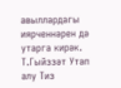авыллардагы иярченнәрен дә утарга кирәк. Т.Гыйззәт Утап алу Тиз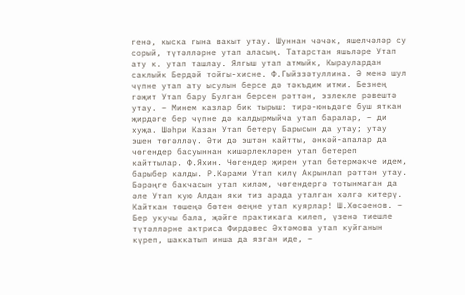генә, кыска гына вакыт утау. Шуннан чәчәк, яшелчәләр су сорый, түтәлләрне утап аласың. Татарстан яшьләре Утап ату к. утап ташлау. Ялгыш утап атмыйк, Кыраулардан саклыйк Бердәй тойгы-хисне. Ф.Гыйззәтуллина. Ә менә шул чүпне утап ату ысулын берсе дә тәкъдим итми. Безнең гәҗит Утап бару Булган берсен рәттән, эзлекле рәвештә утау. – Минем казлар бик тырыш: тирә-юньдәге буш яткан җирдәге бер чүпне дә калдырмыйча утап баралар, – ди хуҗа. Шәһри Казан Утап бетерү Барысын да утау; утау эшен төгәлләү. Әти дә эштән кайтты, әнкәй-апалар да чөгендер басуыннан кишәрлекләрен утап бетереп кайттылар. Ф.Яхин. Чөгендер җирен утап бетермәкче идем, барыбер калды. Р.Кәрами Утап килү Акрынлап рәттән утау. Бәрәңге бакчасын утап киләм, чөгендергә тотынмаган да әле Утап кую Алдан яки тиз арада уталган хәлгә китерү. Кайткан төшеңә бөтен өеңне утап куярлар! Ш.Хөсәенов. – Бер укучы бала, җәйге практикага килеп, үзенә тиешле түтәлләрне актриса Фирдәвес Әхтәмова утап куйганын күреп, шаккатып инша да язган иде, –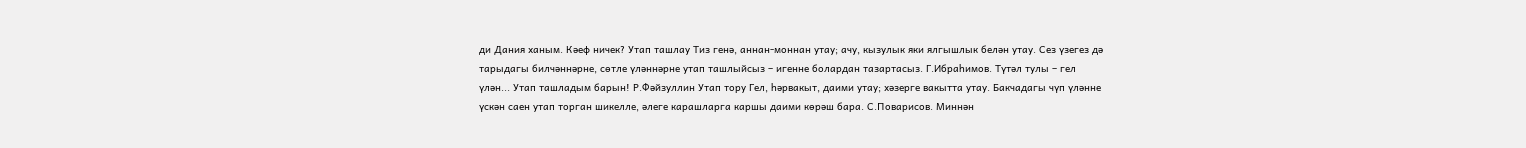ди Дания ханым. Кәеф ничек? Утап ташлау Тиз генә, аннан-моннан утау; ачу, кызулык яки ялгышлык белән утау. Сез үзегез дә тарыдагы билчәннәрне, сөтле үләннәрне утап ташлыйсыз – игенне болардан тазартасыз. Г.Ибраһимов. Түтәл тулы – гел үлән... Утап ташладым барын! Р.Фәйзуллин Утап тору Гел, һәрвакыт, даими утау; хәзерге вакытта утау. Бакчадагы чүп үләнне үскән саен утап торган шикелле, әлеге карашларга каршы даими көрәш бара. С.Поварисов. Миннән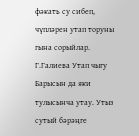фәкать су сибеп, чүпләрен утап торуны гына сорыйлар. Г.Галиева Утап чыгу Барысын да яки тулысынча утау. Утыз сутый бәрәңге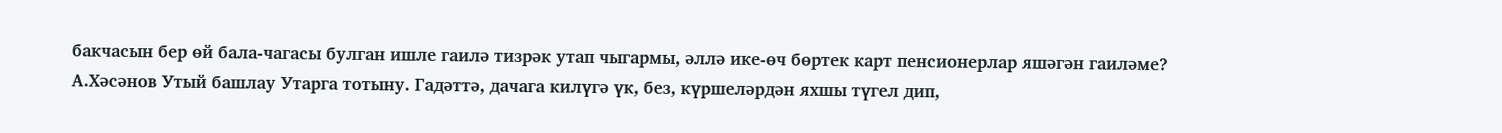бакчасын бер өй бала-чагасы булган ишле гаилә тизрәк утап чыгармы, әллә ике-өч бөртек карт пенсионерлар яшәгән гаиләме? А.Хәсәнов Утый башлау Утарга тотыну. Гадәттә, дачага килүгә үк, без, күршеләрдән яхшы түгел дип,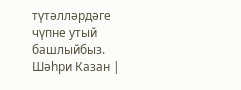түтәлләрдәге чүпне утый башлыйбыз. Шәһри Казан |